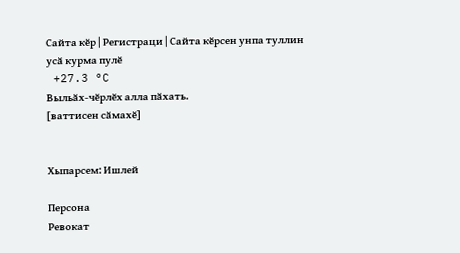Сайта кӗр | Регистраци | Сайта кӗрсен унпа туллин усӑ курма пулӗ
 +27.3 °C
Выльӑх-чӗрлӗх алла пӑхать.
[ваттисен сӑмахӗ]


Хыпарсем: Ишлей

Персона
Ревокат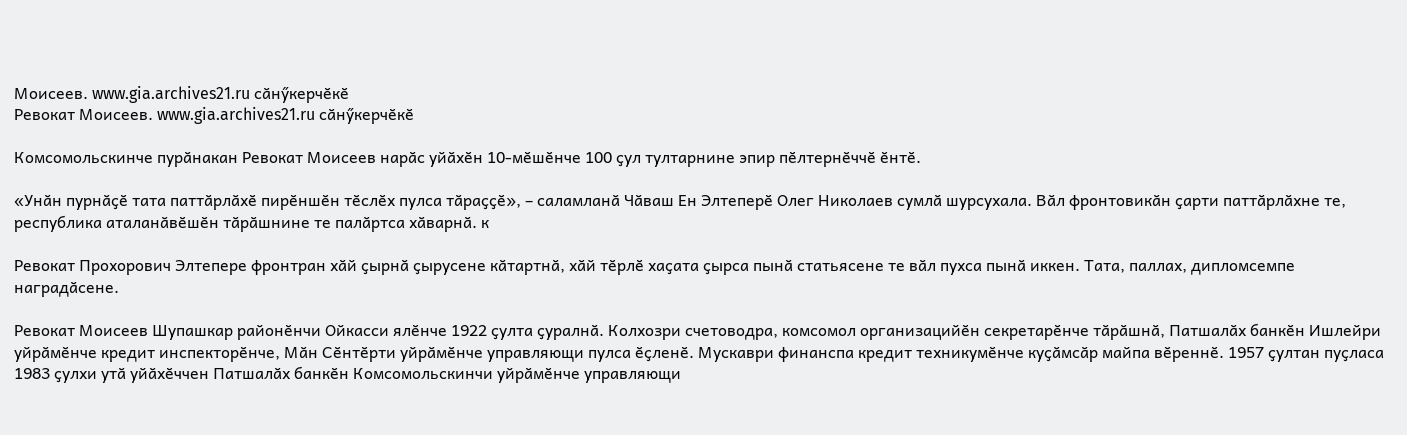Моисеев. www.gia.archives21.ru сӑнӳкерчӗкӗ
Ревокат Моисеев. www.gia.archives21.ru сӑнӳкерчӗкӗ

Комсомольскинче пурӑнакан Ревокат Моисеев нарӑс уйӑхӗн 10-мӗшӗнче 100 ҫул тултарнине эпир пӗлтернӗччӗ ӗнтӗ.

«Унӑн пурнӑҫӗ тата паттӑрлӑхӗ пирӗншӗн тӗслӗх пулса тӑраҫҫӗ», – саламланӑ Чӑваш Ен Элтеперӗ Олег Николаев сумлӑ шурсухала. Вӑл фронтовикӑн ҫарти паттӑрлӑхне те, республика аталанӑвӗшӗн тӑрӑшнине те палӑртса хӑварнӑ. к

Ревокат Прохорович Элтепере фронтран хӑй ҫырнӑ ҫырусене кӑтартнӑ, хӑй тӗрлӗ хаҫата ҫырса пынӑ статьясене те вӑл пухса пынӑ иккен. Тата, паллах, дипломсемпе наградӑсене.

Ревокат Моисеев Шупашкар районӗнчи Ойкасси ялӗнче 1922 ҫулта ҫуралнӑ. Колхозри счетоводра, комсомол организацийӗн секретарӗнче тӑрӑшнӑ, Патшалӑх банкӗн Ишлейри уйрӑмӗнче кредит инспекторӗнче, Мӑн Сӗнтӗрти уйрӑмӗнче управляющи пулса ӗҫленӗ. Мускаври финанспа кредит техникумӗнче куҫӑмсӑр майпа вӗреннӗ. 1957 ҫултан пуҫласа 1983 ҫулхи утӑ уйӑхӗччен Патшалӑх банкӗн Комсомольскинчи уйрӑмӗнче управляющи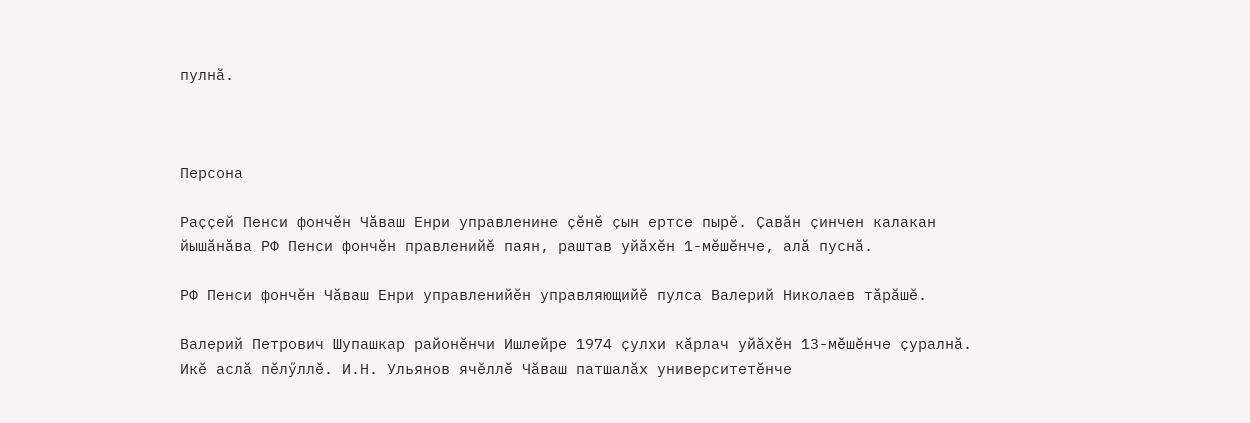пулнӑ.



Персона

Раҫҫей Пенси фончӗн Чӑваш Енри управленине ҫӗнӗ ҫын ертсе пырӗ. Ҫавӑн ҫинчен калакан йышӑнӑва РФ Пенси фончӗн правленийӗ паян, раштав уйӑхӗн 1-мӗшӗнче, алӑ пуснӑ.

РФ Пенси фончӗн Чӑваш Енри управленийӗн управляющийӗ пулса Валерий Николаев тӑрӑшӗ.

Валерий Петрович Шупашкар районӗнчи Ишлейре 1974 ҫулхи кӑрлач уйӑхӗн 13-мӗшӗнче ҫуралнӑ. Икӗ аслӑ пӗлӳллӗ. И.Н. Ульянов ячӗллӗ Чӑваш патшалӑх университетӗнче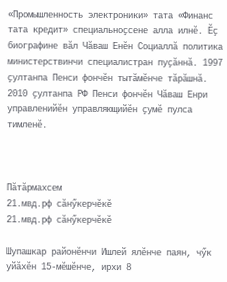«Промышленность электроники» тата «Финанс тата кредит» специальноҫсене алла илнӗ. Ӗҫ биографине вӑл Чӑваш Енӗн Социаллӑ политика министерствинчи специалистран пуҫӑннӑ. 1997 ҫултанпа Пенси фончӗн тытӑмӗнче тӑрӑшнӑ. 2010 ҫултанпа РФ Пенси фончӗн Чӑваш Енри управленийӗн управляющийӗн ҫумӗ пулса тимленӗ.



Пӑтӑрмахсем
21.мвд.рф сӑнӳкерчӗкӗ
21.мвд.рф сӑнӳкерчӗкӗ

Шупашкар районӗнчи Ишлей ялӗнче паян, чӳк уйӑхӗн 15-мӗшӗнче, ирхи 8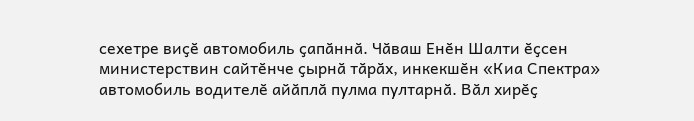сехетре виҫӗ автомобиль ҫапӑннӑ. Чӑваш Енӗн Шалти ӗҫсен министерствин сайтӗнче ҫырнӑ тӑрӑх, инкекшӗн «Киа Спектра» автомобиль водителӗ айӑплӑ пулма пултарнӑ. Вӑл хирӗҫ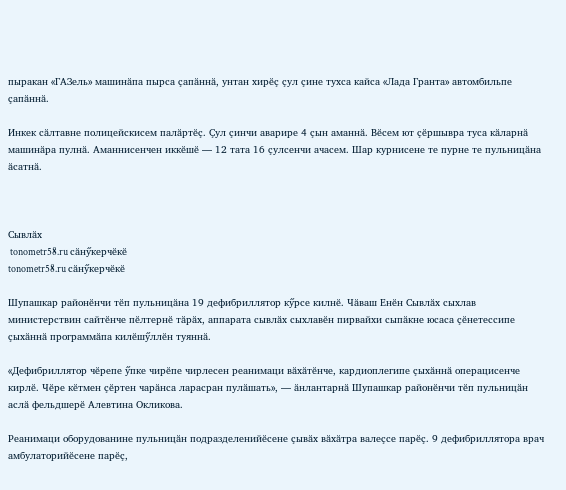пыракан «ГАЗель» машинӑпа пырса ҫапӑннӑ, унтан хирӗҫ ҫул ҫине тухса кайса «Лада Гранта» автомбильпе ҫапӑннӑ.

Инкек сӑлтавне полицейскисем палӑртӗҫ. Ҫул ҫинчи аварире 4 ҫын аманнӑ. Вӗсем ют ҫӗршывра туса кӑларнӑ машинӑра пулнӑ. Аманнисенчен иккӗшӗ — 12 тата 16 ҫулсенчи ачасем. Шар курнисене те пурне те пульницӑна ӑсатнӑ.



Сывлӑх
 tonometr58.ru сӑнӳкерчӗкӗ
tonometr58.ru сӑнӳкерчӗкӗ

Шупашкар районӗнчи тӗп пульницӑна 19 дефибриллятор кӳрсе килнӗ. Чӑваш Енӗн Сывлӑх сыхлав министерствин сайтӗнче пӗлтернӗ тӑрӑх, аппарата сывлӑх сыхлавӗн пирвайхи сыпӑкне юсаса ҫӗнетессипе ҫыхӑннӑ программӑпа килӗшӳллӗн туяннӑ.

«Дефибриллятор чӗрепе ӳпке чирӗпе чирлесен реанимаци вӑхӑтӗнче, кардиоплегипе ҫыхӑннӑ операцисенче кирлӗ. Чӗре кӗтмен ҫӗртен чарӑнса ларасран пулӑшать», — ӑнлантарнӑ Шупашкар районӗнчи тӗп пульницӑн аслӑ фельдшерӗ Алевтина Окликова.

Реанимаци оборудованине пульницӑн подразделенийӗсене ҫывӑх вӑхӑтра валеҫсе парӗҫ. 9 дефибриллятора врач амбулаторийӗсене парӗҫ,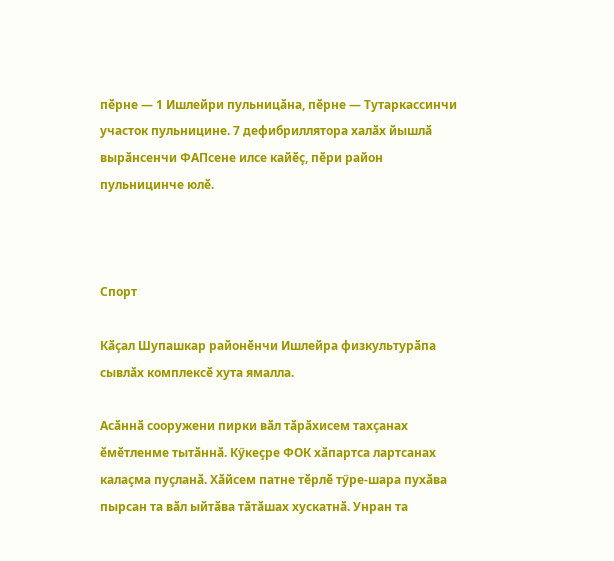пӗрне — 1 Ишлейри пульницӑна, пӗрне — Тутаркассинчи участок пульницине. 7 дефибриллятора халӑх йышлӑ вырӑнсенчи ФАПсене илсе кайӗҫ, пӗри район пульницинче юлӗ.



Спорт

Кӑҫал Шупашкар районӗнчи Ишлейра физкультурӑпа сывлӑх комплексӗ хута ямалла.

Асӑннӑ сооружени пирки вӑл тӑрӑхисем тахҫанах ӗмӗтленме тытӑннӑ. Кӳкеҫре ФОК хӑпартса лартсанах калаҫма пуҫланӑ. Хӑйсем патне тӗрлӗ тӳре-шара пухӑва пырсан та вӑл ыйтӑва тӑтӑшах хускатнӑ. Унран та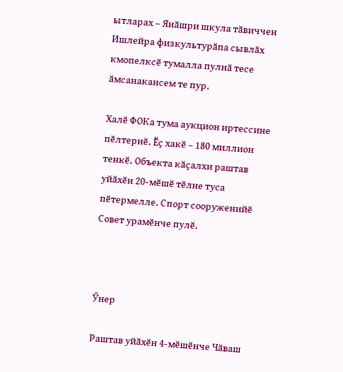ытларах – Янӑшри шкула тӑвиччен Ишлейра физкультурӑпа сывлӑх кмопелксӗ тумалла пулнӑ тесе ӑмсанакансем те пур.

Халӗ ФОКа тума аукцион иртессине пӗлтернӗ. Ӗҫ хакӗ – 180 миллион тенкӗ. Объекта кӑҫалхи раштав уйӑхӗн 20-мӗшӗ тӗлне туса пӗтермелле. Спорт сооруженийӗ Совет урамӗнче пулӗ.



Ӳнер

Раштав уйӑхӗн 4-мӗшӗнче Чӑваш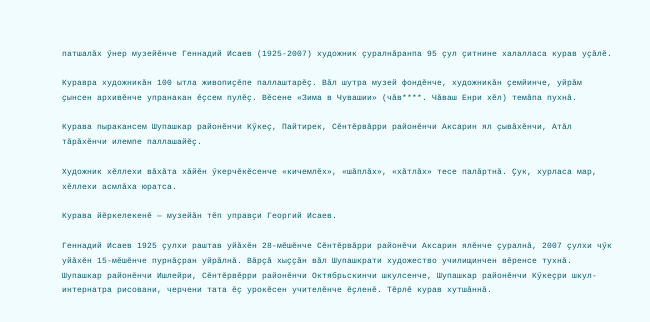патшалӑх ӳнер музейӗнче Геннадий Исаев (1925-2007) художник ҫуралнӑранпа 95 ҫул ҫитнине халалласа курав уҫӑлӗ.

Куравра художникӑн 100 ытла живопиҫӗпе паллаштарӗҫ. Вӑл шутра музей фондӗнче, художникӑн ҫемйинче, уйрӑм ҫынсен архивӗнче упранакан ӗҫсем пулӗҫ. Вӗсене «Зима в Чувашии» (чӑв****. Чӑваш Енри хӗл) темӑпа пухнӑ.

Курава пыракансем Шупашкар районӗнчи Кӳкеҫ, Пайтирек, Сӗнтӗрвӑрри районӗнчи Аксарин ял ҫывӑхӗнчи, Атӑл тӑрӑхӗнчи илемпе паллашайӗҫ.

Художник хӗллехи вӑхӑта хӑйӗн ӳкерчӗкӗсенче «кичемлӗх», «шӑплӑх», «хӑтлӑх» тесе палӑртнӑ. Ҫук, хурласа мар, хӗллехи асмлӑха юратса.

Курава йӗркелекенӗ — музейӑн тӗп управҫи Георгий Исаев.

Геннадий Исаев 1925 ҫулхи раштав уйӑхӗн 28-мӗшӗнче Сӗнтӗрвӑрри районӗчи Аксарин ялӗнче ҫуралнӑ, 2007 ҫулхи чӳк уйӑхӗн 15-мӗшӗнче пурнӑҫран уйрӑлнӑ. Вӑрҫӑ хыҫҫӑн вӑл Шупашкрати художество училищинчен вӗренсе тухнӑ. Шупашкар районӗнчи Ишлейри, Сӗнтӗрвӗрри районӗнчи Октябрьскинчи шкулсенче, Шупашкар районӗнчи Кӳкеҫри шкул-интернатра рисовани, черчени тата ӗҫ урокӗсен учителӗнче ӗҫленӗ. Тӗрлӗ курав хутшӑннӑ.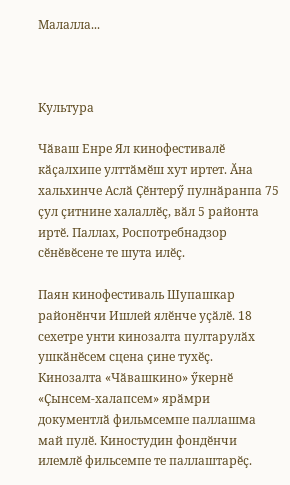Малалла...



Культура

Чӑваш Енре Ял кинофестивалӗ кӑҫалхипе улттӑмӗш хут иртет. Ӑна хальхинче Аслӑ Ҫӗнтерӳ пулнӑранпа 75 ҫул ҫитнине халаллӗҫ, вӑл 5 районта иртӗ. Паллах, Роспотребнадзор сӗнӗвӗсене те шута илӗҫ.

Паян кинофестиваль Шупашкар районӗнчи Ишлей ялӗнче уҫӑлӗ. 18 сехетре унти кинозалта пултарулӑх ушкӑнӗсем сцена ҫине тухӗҫ. Кинозалта «Чӑвашкино» ӳкернӗ «Ҫынсем-халапсем» ярӑмри документлӑ фильмсемпе паллашма май пулӗ. Киностудин фондӗнчи илемлӗ фильсемпе те паллаштарӗҫ.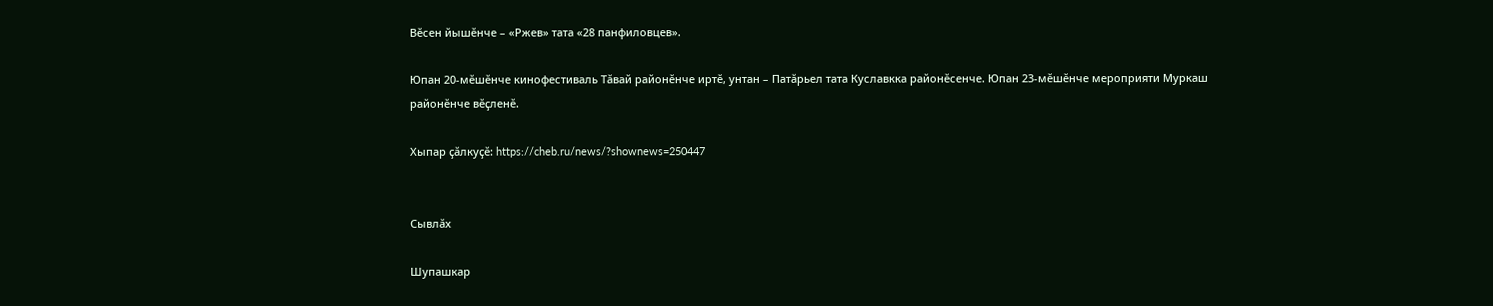Вӗсен йышӗнче – «Ржев» тата «28 панфиловцев».

Юпан 20-мӗшӗнче кинофестиваль Тӑвай районӗнче иртӗ, унтан – Патӑрьел тата Куславкка районӗсенче. Юпан 23-мӗшӗнче мероприяти Муркаш районӗнче вӗҫленӗ.

Хыпар ҫӑлкуҫӗ: https://cheb.ru/news/?shownews=250447


Сывлӑх

Шупашкар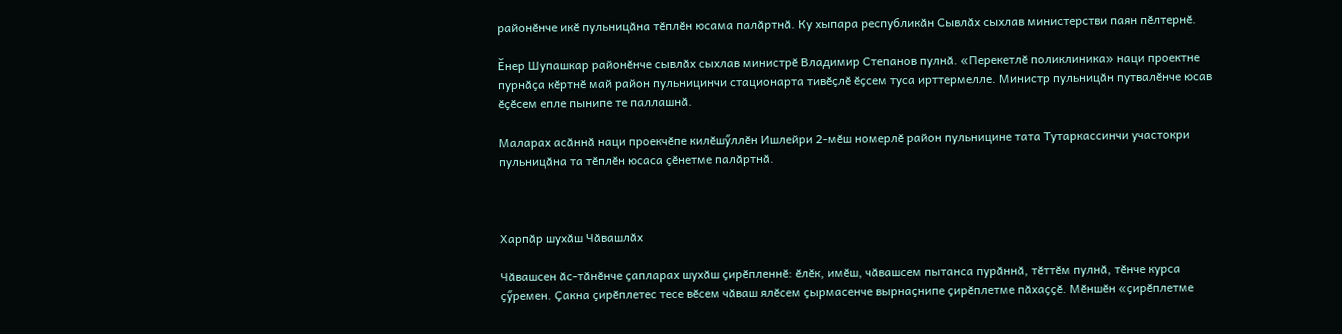районӗнче икӗ пульницӑна тӗплӗн юсама палӑртнӑ. Ку хыпара республикӑн Сывлӑх сыхлав министерстви паян пӗлтернӗ.

Ӗнер Шупашкар районӗнче сывлӑх сыхлав министрӗ Владимир Степанов пулнӑ. «Перекетлӗ поликлиника» наци проектне пурнӑҫа кӗртнӗ май район пульницинчи стационарта тивӗҫлӗ ӗҫсем туса ирттермелле. Министр пульницӑн путвалӗнче юсав ӗҫӗсем епле пынипе те паллашнӑ.

Маларах асӑннӑ наци проекчӗпе килӗшӳллӗн Ишлейри 2-мӗш номерлӗ район пульницине тата Тутаркассинчи участокри пульницӑна та тӗплӗн юсаса ҫӗнетме палӑртнӑ.



Харпӑр шухӑш Чӑвашлӑх

Чӑвашсен ӑс-тӑнӗнче ҫапларах шухӑш ҫирӗпленнӗ: ӗлӗк, имӗш, чӑвашсем пытанса пурӑннӑ, тӗттӗм пулнӑ, тӗнче курса ҫӳремен. Ҫакна ҫирӗплетес тесе вӗсем чӑваш ялӗсем ҫырмасенче вырнаҫнипе ҫирӗплетме пӑхаҫҫӗ. Мӗншӗн «ҫирӗплетме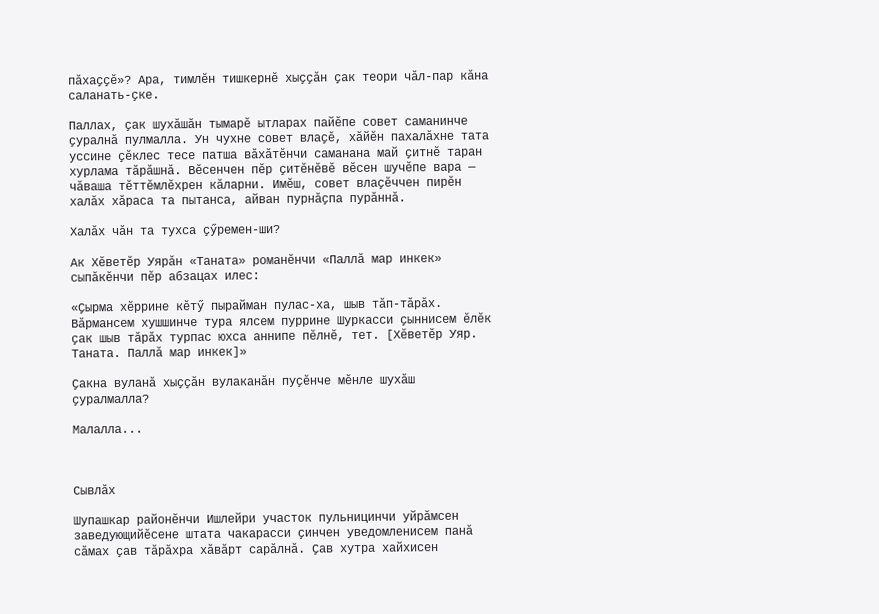пӑхаҫҫӗ»? Ара, тимлӗн тишкернӗ хыҫҫӑн ҫак теори чӑл-пар кӑна саланать-ҫке.

Паллах, ҫак шухӑшӑн тымарӗ ытларах пайӗпе совет саманинче ҫуралнӑ пулмалла. Ун чухне совет влаҫӗ, хӑйӗн пахалӑхне тата уссине ҫӗклес тесе патша вӑхӑтӗнчи саманана май ҫитнӗ таран хурлама тӑрӑшнӑ. Вӗсенчен пӗр ҫитӗнӗвӗ вӗсен шучӗпе вара — чӑваша тӗттӗмлӗхрен кӑларни. Имӗш, совет влаҫӗччен пирӗн халӑх хӑраса та пытанса, айван пурнӑҫпа пурӑннӑ.

Халӑх чӑн та тухса ҫӳремен-ши?

Ак Хӗветӗр Уярӑн «Таната» романӗнчи «Паллӑ мар инкек» сыпӑкӗнчи пӗр абзацах илес:

«Ҫырма хӗррине кӗтӳ пырайман пулас-ха, шыв тӑп-тӑрӑх. Вӑрмансем хушшинче тура ялсем пуррине Шуркасси ҫыннисем ӗлӗк ҫак шыв тӑрӑх турпас юхса аннипе пӗлнӗ, тет. [Хӗветӗр Уяр. Таната. Паллӑ мар инкек]»

Ҫакна вуланӑ хыҫҫӑн вулаканӑн пуҫӗнче мӗнле шухӑш ҫуралмалла?

Малалла...



Сывлӑх

Шупашкар районӗнчи Ишлейри участок пульницинчи уйрӑмсен заведующийӗсене штата чакарасси ҫинчен уведомленисем панӑ сӑмах ҫав тӑрӑхра хӑвӑрт сарӑлнӑ. Ҫав хутра хайхисен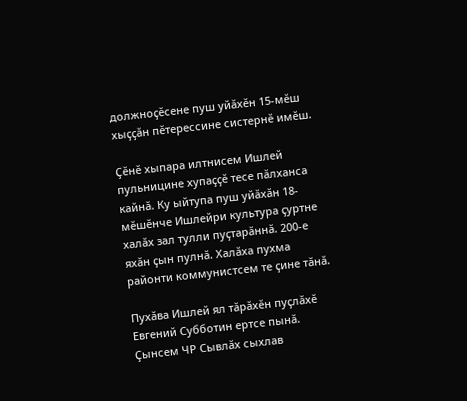должноҫӗсене пуш уйӑхӗн 15-мӗш хыҫҫӑн пӗтерессине систернӗ имӗш.

Ҫӗнӗ хыпара илтнисем Ишлей пульницине хупаҫҫӗ тесе пӑлханса кайнӑ. Ку ыйтупа пуш уйӑхӑн 18-мӗшӗнче Ишлейри культура ҫуртне халӑх зал тулли пуҫтарӑннӑ. 200-е яхӑн ҫын пулнӑ. Халӑха пухма районти коммунистсем те ҫине тӑнӑ.

Пухӑва Ишлей ял тӑрӑхӗн пуҫлӑхӗ Евгений Субботин ертсе пынӑ. Ҫынсем ЧР Сывлӑх сыхлав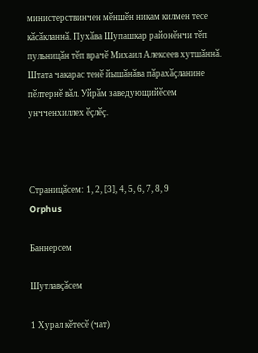министерствинчен мӗншӗн никам килмен тесе кӑсӑкланнӑ. Пухӑва Шупашкар районӗнчи тӗп пульницӑн тӗп врачӗ Михаил Алексеев хутшӑннӑ. Штата чакарас тенӗ йышӑнӑва пӑрахӑҫланине пӗлтернӗ вӑл. Уйрӑм заведующийӗсем унчченхиллех ӗҫлӗҫ.



Страницӑсем: 1, 2, [3], 4, 5, 6, 7, 8, 9
Orphus

Баннерсем

Шутлавҫӑсем

1 Хурал кӗтесӗ (чат)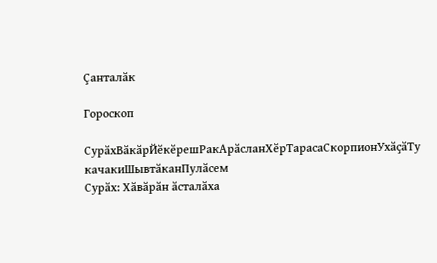Ҫанталӑк

Гороскоп

СурӑхВӑкӑрЙӗкӗрешРакАрӑсланХӗрТарасаСкорпионУхӑҫӑТу качакиШывтӑканПулӑсем
Сурӑх: Хӑвӑрӑн ӑсталӑха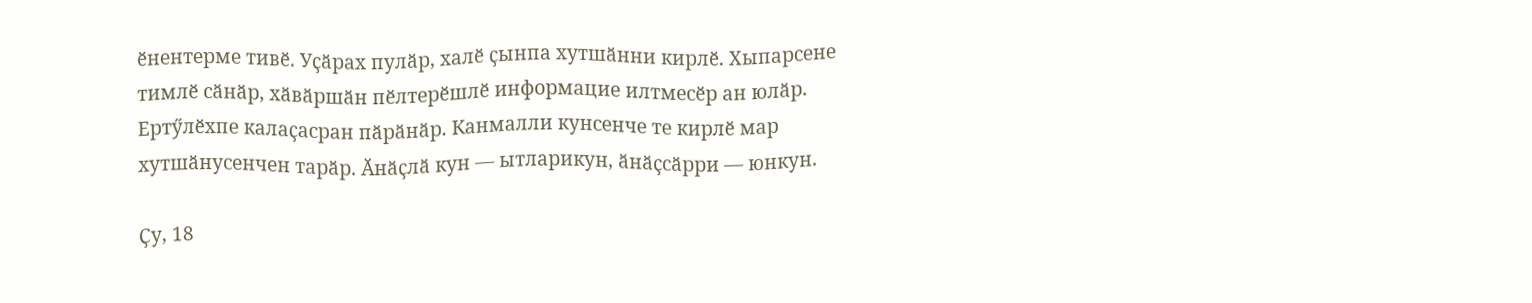ӗнентерме тивӗ. Уҫӑрах пулӑр, халӗ ҫынпа хутшӑнни кирлӗ. Хыпарсене тимлӗ сӑнӑр, хӑвӑршӑн пӗлтерӗшлӗ информацие илтмесӗр ан юлӑр. Ертӳлӗхпе калаҫасран пӑрӑнӑр. Канмалли кунсенче те кирлӗ мар хутшӑнусенчен тарӑр. Ӑнӑҫлӑ кун — ытларикун, ӑнӑҫсӑрри — юнкун.

Ҫу, 18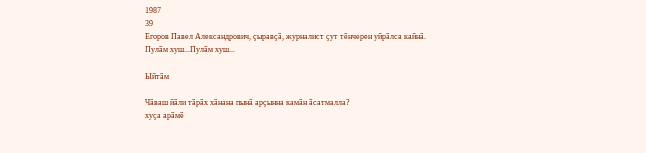1987
39
Егоров Павел Александрович, ҫыравҫӑ, журналист ҫут тӗнчерен уйрӑлса кайнӑ.
Пулӑм хуш...Пулӑм хуш...

Ыйтӑм

Чӑваш йӑли тӑрӑх хӑнана пынӑ арҫынна камӑн ӑсатмалла?
хуҫа арӑмӗ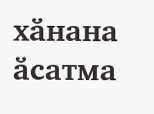хӑнана ӑсатма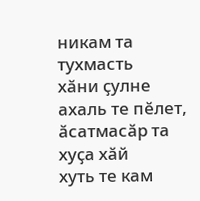никам та тухмасть
хӑни ҫулне ахаль те пӗлет, ӑсатмасӑр та
хуҫа хӑй
хуть те кам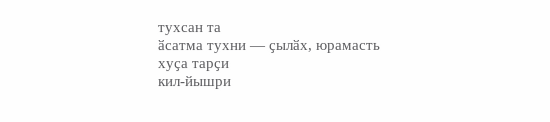тухсан та
ӑсатма тухни — ҫылӑх, юрамасть
хуҫа тарҫи
кил-йышри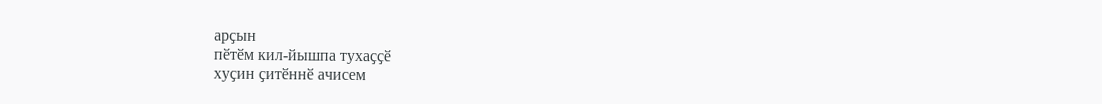арҫын
пӗтӗм кил-йышпа тухаҫҫӗ
хуҫин ҫитӗннӗ ачисем